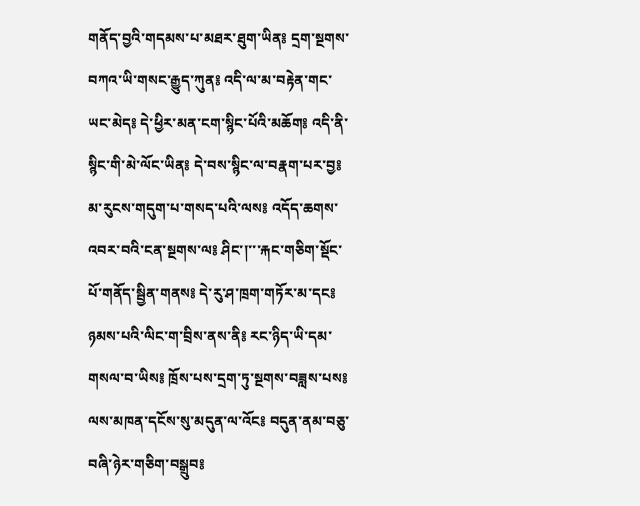གནོད་བྱའི་གདམས་པ་མཐར་ཐུག་ཡིན༔ དྲག་སྔགས་བཀའ་ཡི་གསང་རྒྱུད་ཀུན༔ འདི་ལ་མ་བརྟེན་གང་ཡང་མེད༔ དེ་ཕྱིར་མན་ངག་སྙིང་པོའི་མཆོག༔ འདི་ནི་སྙིང་གི་མེ་ལོང་ཡིན༔ དེ་བས་སྙིང་ལ་བརྣག་པར་བྱ༔ མ་རུངས་གདུག་པ་གསད་པའི་ལས༔ འདོད་ཆགས་འབར་བའི་ངན་སྔགས་ལ༔ ཤིང་།་་་རྐང་གཅིག་སྡོང་པོ་གནོད་སྦྱིན་གནས༔ དེ་རུ་ཤ་ཁྲག་གཏོར་མ་དང༔ ཉམས་པའི་ལིང་ག་བྲིས་ནས་ནི༔ རང་ཉིད་ཡི་དམ་གསལ་བ་ཡིས༔ ཁྲོས་པས་དྲག་ཏུ་སྔགས་བཟླས་པས༔ ལས་མཁན་དངོས་སུ་མདུན་ལ་འོང༔ བདུན་ནམ་བཅུ་བཞི་ཉེར་གཅིག་བསྒྲུབ༔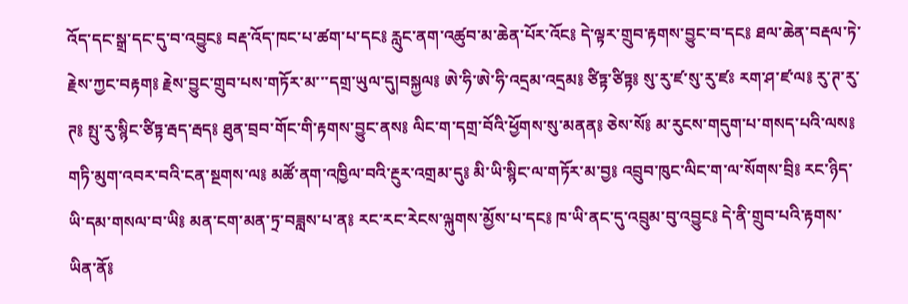འོད་དང་སྒྲ་དང་དུ་བ་འབྱུང༔ བརྡ་འོད་ཁང་པ་ཚག་པ་དང༔ རླུང་ནག་འཚུབ་མ་ཆེན་པོར་འོང༔ དེ་ལྟར་གྲུབ་རྟགས་བྱུང་བ་དང༔ ཐལ་ཆེན་བརྡལ་ཏེ་རྗེས་ཀྱང་བརྟག༔ རྗེས་བྱུང་གྲུབ་པས་གཏོར་མ་་་དགྲ་ཡུལ་དུ།བསྐྱལ༔ ཨེ་ཧི་ཨེ་ཧི་འདྲམ་འདྲམ༔ ཙིཏྟ་ཙིཏྟ༔ སུ་རུ་ཛ་སུ་རུ་ཛཿ རག་ཤ་ཛ་ལ༔ རུ་ཊ་རུ་ཊ༔ སྤུ་རུ་སྙིང་ཙིཏྟ་རྦད་རྦད༔ ཐུན་བྲབ་གོང་གི་རྟགས་བྱུང་ནས༔ ལིང་ག་དགྲ་བོའི་ཕྱོགས་སུ་མནན༔ ཅེས་སོ༔ མ་རུངས་གདུག་པ་གསད་པའི་ལས༔ གཏི་མུག་འབར་བའི་ངན་སྔགས་ལ༔ མཚོ་ནག་འཁྱིལ་བའི་རྔུར་འགྲམ་དུ༔ མི་ཡི་སྙིང་ལ་གཏོར་མ་བྱ༔ འབྲུབ་ཁུང་ལིང་ག་ལ་སོགས་བྲི༔ རང་ཉིད་ཡི་དམ་གསལ་བ་ཡི༔ མན་ངག་མན་ཏྲ་བཟླས་པ་ན༔ རང་རང་རེངས་ལྐུགས་མྱོས་པ་དང༔ ཁ་ཡི་ནང་དུ་འབྲུམ་བུ་འབྱུང༔ དེ་ནི་གྲུབ་པའི་རྟགས་ཡིན་ནོ༔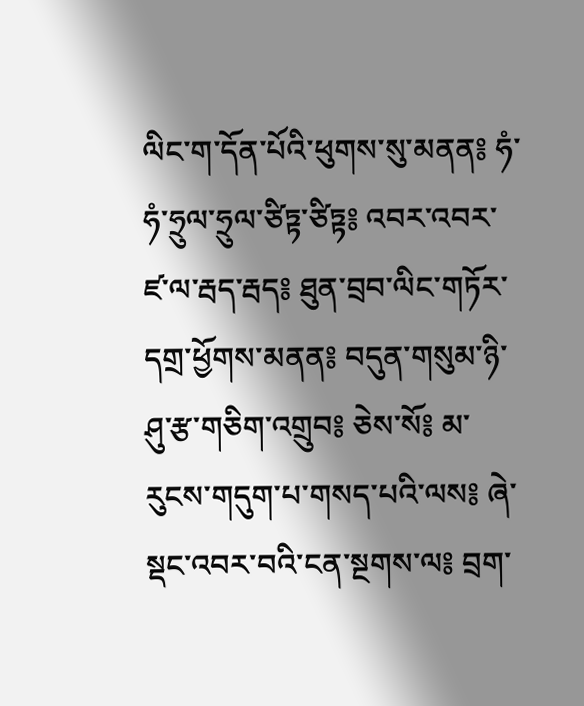ལིང་ག་དོན་པོའི་ཕུགས་སུ་མནན༔ ཧཾ་ཧཾ་ཧྲུལ་ཧྲུལ་ཙིཏྟ་ཙིཏྟ༔ འབར་འབར་ཛ་ལ་རྦད་རྦད༔ ཐུན་བྲབ་ལིང་གཏོར་དགྲ་ཕྱོགས་མནན༔ བདུན་གསུམ་ཉི་ཤུ་རྩ་གཅིག་འགྲུབ༔ ཅེས་སོ༔ མ་རུངས་གདུག་པ་གསད་པའི་ལས༔ ཞེ་སྡང་འབར་བའི་ངན་སྔགས་ལ༔ བྲག་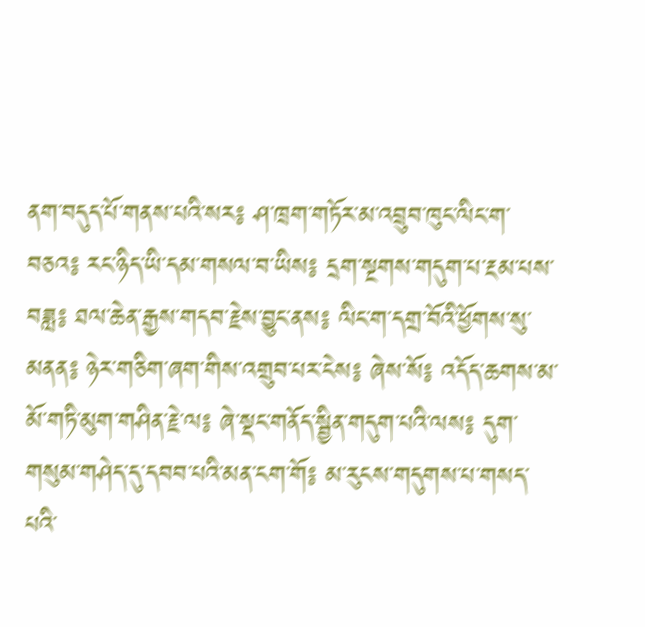ནག་བདུད་པོ་གནས་པའི་སར༔ ཤ་ཁྲག་གཏོར་མ་འབྲུབ་ཁུང་ལིང་ག་བཅའ༔ རང་ཉིད་ཡི་དམ་གསལ་བ་ཡིས༔ དྲག་སྔགས་གདུག་པ་རྔམ་པས་བཟླ༔ ཐལ་ཆེན་རྒྱས་གདབ་རྗེས་བྱུང་ནས༔ ལིང་ག་དགྲ་བོའི་ཕྱོགས་སུ་མནན༔ ཉེར་གཅིག་ཞག་གིས་འགྲུབ་པར་ངེས༔ ཞེས་སོ༔ འདོད་ཆགས་མ་མོ་གཏི་མུག་གཤིན་རྗེ་ལ༔ ཞེ་སྡང་གནོད་སྦྱིན་གདུག་པའི་ལས༔ དུག་གསུམ་གཤེད་དུ་དབབ་པའི་མན་ངག་གོ༔ མ་རུངས་གདུགས་པ་གསད་པའི་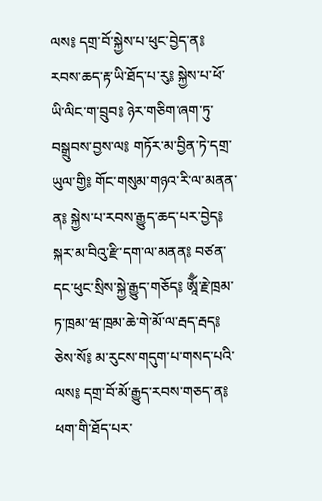ལས༔ དགྲ་བོ་སྐྱེས་པ་ཕུང་བྱེད་ན༔ རབས་ཆད་རྟ་ཡི་ཐོད་པ་རུ༔ སྐྱེས་པ་ཕོ་ཡི་ལིང་ག་བྲུབ༔ ཉེར་གཅིག་ཞག་ཏུ་བསྒྲུབས་བྱས་ལ༔ གཏོར་མ་བྱིན་ཏེ་དགྲ་ཡུལ་གྱི༔ གོང་གསུམ་གཉའ་རི་ལ་མནན་ན༔ སྐྱེས་པ་རབས་རྒྱུད་ཆད་པར་བྱེད༔ སྐར་མ་བིའུ་རྫི་དག་ལ་མནན༔ བཙན་དང་ཕུང་སྲིས་སྐྱེ་རྒྱུད་གཅོད༔ ཨཱོྃ་རྗེ་ཁྲམ་ཏ་ཁྲམ་ཝ་ཁྲམ་ཆེ་གེ་མོ་ལ་རྦད་རྦད༔ ཅེས་སོ༔ མ་རུངས་གདུག་པ་གསད་པའི་ལས༔ དགྲ་བོ་མོ་རྒྱུད་རབས་གཅད་ན༔ ཕག་གི་ཐོད་པར་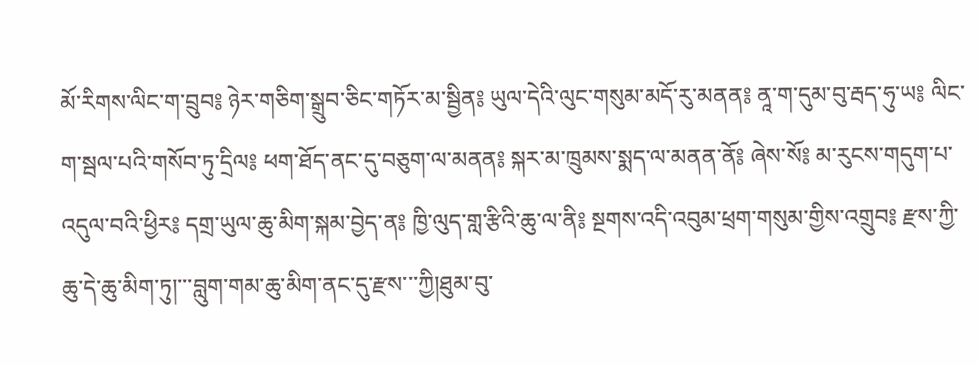མོ་རིགས་ལིང་ག་བྲུབ༔ ཉེར་གཅིག་སྒྲུབ་ཅིང་གཏོར་མ་སྦྱིན༔ ཡུལ་དེའི་ལུང་གསུམ་མདོ་རུ་མནན༔ ནཱ་ག་དུམ་བུ་རྦད་ཧུ་ཡ༔ ལིང་ག་སྦལ་པའི་གསོབ་ཏུ་དྲིལ༔ ཕག་ཐོད་ནང་དུ་བཅུག་ལ་མནན༔ སྐར་མ་ཁྲུམས་སྨད་ལ་མནན་ནོ༔ ཞེས་སོ༔ མ་རུངས་གདུག་པ་འདུལ་བའི་ཕྱིར༔ དགྲ་ཡུལ་ཆུ་མིག་སྐམ་བྱེད་ན༔ ཁྱི་ལུད་གླ་རྩིའི་ཆུ་ལ་ནི༔ སྔགས་འདི་འབུམ་ཕྲག་གསུམ་གྱིས་འགྲུབ༔ རྫས་ཀྱི་ཆུ་དེ་ཆུ་མིག་ཏུ།་་་བླུག་གམ་ཆུ་མིག་ནང་དུ་རྫས་་་ཀྱི།ཐུམ་བུ་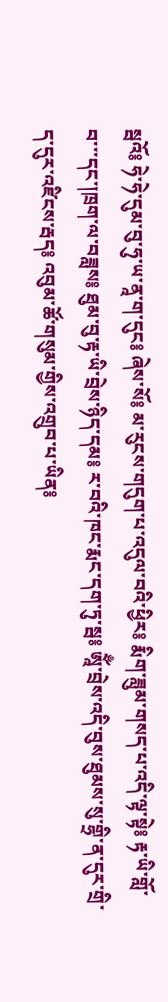སྦའོ༔ ཧེ་ཧེ་དུམ་བུ་ཧུ་ཡ་ནཱ་ག་དུང༔ ཞེས་སོ༔ མ་རུངས་གདུག་པ་འདུལ་བའི་ཕྱིར༔ རྨིག་ཟླུམ་གསད་པ་འདི་ལྟ་སྟེ༔ རྟ་ཡི་གློ་བ་་་དང་།ཁྲག་ལ་བཟླས༔ ཐུམ་བུ་རྟ་ཡི་བྲེས་ཉིད་དམ༔ ར་བའི་ཁང་རྨང་དག་ཏུ་སྦ༔ ཨཱོྃ་བྲེས་འདི་བུས་ཐུམས་སུ་གྷྲི་ན་དུར་གྲི་ད་དུར་འཛིངས་རྦད༔ འབུམ་ཚོ་གསུམ་གྱིས་འགྲུབ་པ་ཡིན༔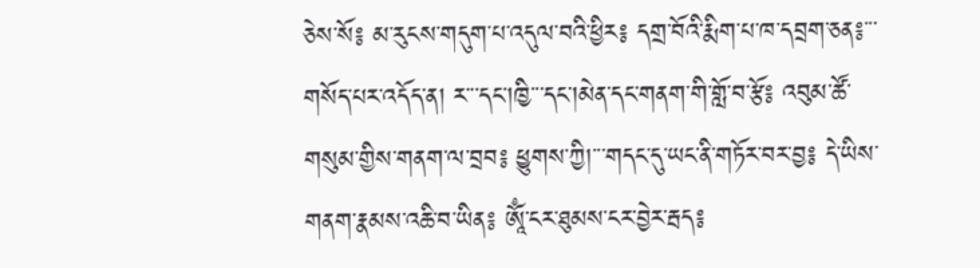ཅེས་སོ༔ མ་རུངས་གདུག་པ་འདུལ་བའི་ཕྱིར༔ དགྲ་བོའི་རྨིག་པ་ཁ་དབྲག་ཅན༔་་་གསོད་པར་འདོད་ན། ར་་་དང་།ཁྱི་་་དང་།མེན་དང་གནག་གི་གློ་བ་རྩོ༔ འབུམ་ཚོ་གསུམ་གྱིས་གནག་ལ་བྲབ༔ ཕྱུགས་ཀྱི།་་་གདང་དུ་ཡང་ནི་གཏོར་བར་བྱ༔ དེ་ཡིས་གནག་རྣམས་འཆི་བ་ཡིན༔ ཨཱོྃ་ངར་ཐུམས་ངར་བྱེར་རྦད༔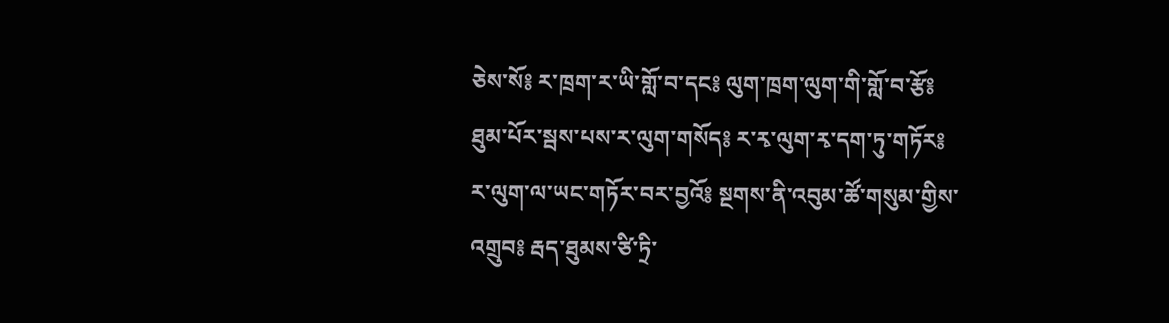ཅེས་སོ༔ ར་ཁྲག་ར་ཡི་གློ་བ་དང༔ ལུག་ཁྲག་ལུག་གི་གློ་བ་རྩོ༔ ཐུམ་པོར་སྦས་པས་ར་ལུག་གསོད༔ ར་རྭ་ལུག་རྭ་དག་ཏུ་གཏོར༔ ར་ལུག་ལ་ཡང་གཏོར་བར་བྱའོ༔ སྔགས་ནི་འབུམ་ཚོ་གསུམ་གྱིས་འགྲུབ༔ རྦད་ཐུམས་ཙི་ཏྲི་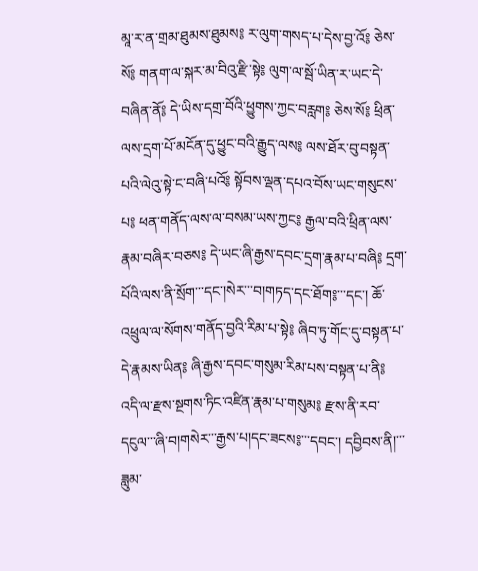མཱ་ར་ན་གྲམ་ཐུམས་ཐུམས༔ ར་ལུག་གསད་པ་དེས་བྱ་འོ༔ ཅེས་སོ༔ གནག་ལ་སྐར་མ་བིའུ་རྫི་སྟེ༔ ལུག་ལ་སྦོ་ཡིན་ར་ཡང་དེ་བཞིན་ནོ༔ དེ་ཡིས་དགྲ་བོའི་ཕྱུགས་ཀྱང་བརླག༔ ཅེས་སོ༔ ཕྲིན་ལས་དྲག་པོ་མངོན་དུ་ཕྱུང་བའི་རྒྱུད་ལས༔ ལས་ཐོར་བུ་བསྟན་པའི་ལེའུ་སྟེ་ང་བཞི་པའོ༔ སྟོབས་ལྡན་དཔའ་བོས་ཡང་གསུངས་པ༔ ཕན་གནོད་ལས་ལ་བསམ་ཡས་ཀྱང༔ རྒྱལ་བའི་ཕྲིན་ལས་རྣམ་བཞིར་བཅས༔ དེ་ཡང་ཞི་རྒྱས་དབང་དྲག་རྣམ་པ་བཞི༔ དྲག་པོའི་ལས་ནི་སྲོག་་་དང་།སེར་་་བ།གཏད་དང་ཐོག༔་་་དང་། ཆོ་འཕྲུལ་ལ་སོགས་གནོད་བྱའི་རིམ་པ་སྟེ༔ ཞིབ་ཏུ་གོང་དུ་བསྟན་པ་དེ་རྣམས་ཡིན༔ ཞི་རྒྱས་དབང་གསུམ་རིམ་པས་བསྟན་པ་ནི༔ འདི་ལ་རྫས་སྔགས་ཏིང་འཛིན་རྣམ་པ་གསུམ༔ རྫས་ནི་རབ་དངུལ་་་ཞི་བ།གསེར་་་རྒྱས་པ།དང་ཟངས༔་་་དབང་། དབྱིབས་ནི།་་་ཟླུམ་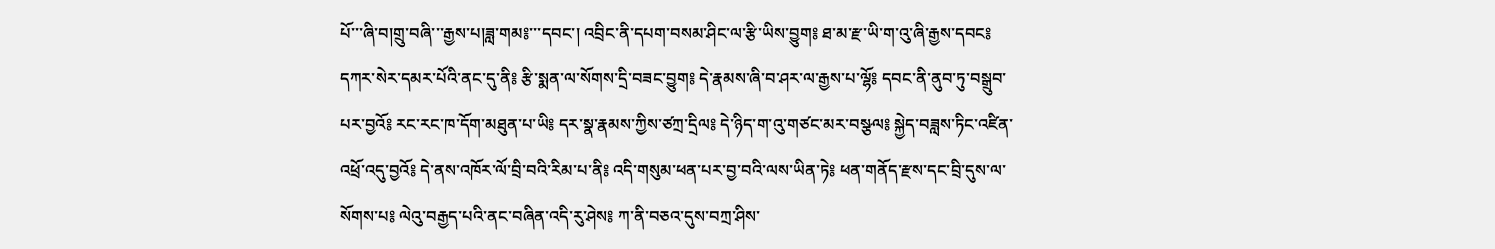པོ་་་ཞི་བ།གྲུ་བཞི་་་རྒྱས་པ།ཟླ་གམ༔་་་དབང་། འབྲིང་ནི་དཔག་བསམ་ཤིང་ལ་རྩི་ཡིས་བྱུག༔ ཐ་མ་རྫ་ཡི་ག་འུ་ཞི་རྒྱས་དབང༔ དཀར་སེར་དམར་པོའི་ནང་དུ་ནི༔ རྩི་སྨན་ལ་སོགས་དྲི་བཟང་བྱུག༔ དེ་རྣམས་ཞི་བ་ཤར་ལ་རྒྱས་པ་ལྷོ༔ དབང་ནི་ནུབ་ཏུ་བསྒྲུབ་པར་བྱའོ༔ རང་རང་ཁ་དོག་མཐུན་པ་ཡི༔ དར་སྣ་རྣམས་ཀྱིས་ཙཀྲ་དྲིལ༔ དེ་ཉིད་ག་འུ་གཙང་མར་བསྩལ༔ སྐྱེད་བཟླས་ཏིང་འཛིན་འཕྲོ་འདུ་བྱའོ༔ དེ་ནས་འཁོར་ལོ་བྲི་བའི་རིམ་པ་ནི༔ འདི་གསུམ་ཕན་པར་བྱ་བའི་ལས་ཡིན་ཏེ༔ ཕན་གནོད་རྫས་དང་བྲི་དུས་ལ་སོགས་པ༔ ལེའུ་བརྒྱད་པའི་ནང་བཞིན་འདི་རུ་ཤེས༔ ཀ་ནི་བཅའ་དུས་བཀྲ་ཤིས་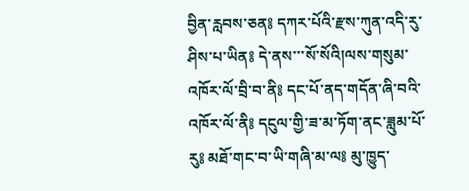བྱིན་རླབས་ཅན༔ དཀར་པོའི་རྫས་ཀུན་འདི་རུ་ཤིས་པ་ཡིན༔ དེ་ནས་་་སོ་སོའི།ལས་གསུམ་འཁོར་ལོ་བྲི་བ་ནི༔ དང་པོ་ནད་གདོན་ཞི་བའི་འཁོར་ལོ་ནི༔ དངུལ་གྱི་ཟ་མ་ཏོག་ནང་ཟླུམ་པོ་རུ༔ མཐོ་གང་བ་ཡི་གཞི་མ་ལ༔ མུ་ཁྱུད་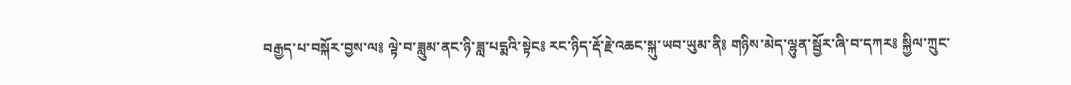བརྒྱད་པ་བསྐོར་བྱས་ལ༔ ལྟེ་བ་ཟླུམ་ནང་ཉི་ཟླ་པདྨའི་སྟེང༔ རང་ཉིད་རྡོ་རྗེ་འཆང་སྐུ་ཡབ་ཡུམ་ནི༔ གཉིས་མེད་ལྷུན་སྦྱོར་ཞི་བ་དཀར༔ སྐྱིལ་ཀྲུང་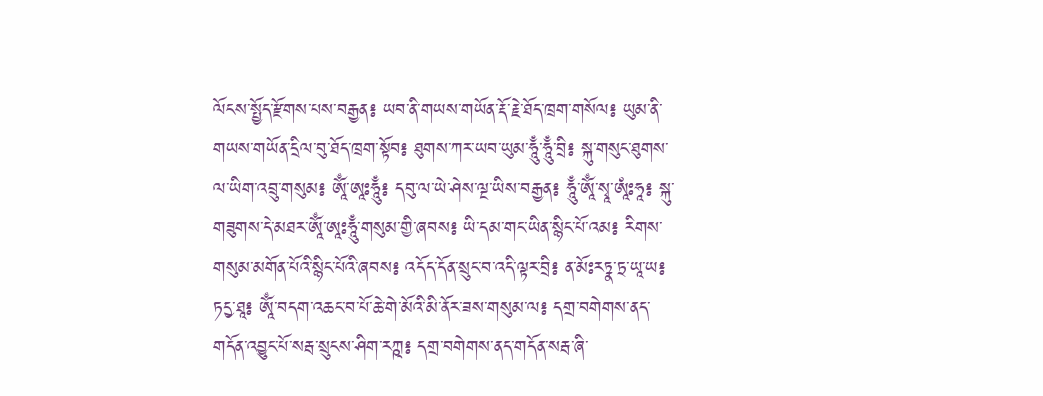ལོངས་སྤྱོད་རྫོགས་པས་བརྒྱན༔ ཡབ་ནི་གཡས་གཡོན་རྡོ་རྗེ་ཐོད་ཁྲག་གསོལ༔ ཡུམ་ནི་གཡས་གཡོན་དྲིལ་བུ་ཐོད་ཁྲག་སྟོབ༔ ཐུགས་ཀར་ཡབ་ཡུམ་ཧཱུྃ་ཧཱུྃ་བྲི༔ སྐུ་གསུང་ཐུགས་ལ་ཡིག་འབྲུ་གསུམ༔ ཨཱོྃ་ཨཱཿཧཱུྃ༔ དབུ་ལ་ཡེ་ཤེས་ལྔ་ཡིས་བརྒྱན༔ ཧཱུྃ་ཨཱོྃ་སྭཱ་ཨཱཾཿཧཱ༔ སྐུ་གཟུགས་དེ་མཐར་ཨཱོྃ་ཨཱཿཧཱུྃ་གསུམ་གྱི་ཞབས༔ ཡི་དམ་གང་ཡིན་སྙིང་པོ་འམ༔ རིགས་གསུམ་མགོན་པོའི་སྙིང་པོའི་ཞབས༔ འདོད་དོན་སྲུང་བ་འདི་ལྟར་བྲི༔ ན་མོཿརཏྣ་ཏྲ་ཡཱ་ཡ༔ ཏདྱ་ཐཱ༔ ཨཱོྃ་བདག་འཆང་བ་པོ་ཆེ་གེ་མོའི་མི་ནོར་ཟས་གསུམ་ལ༔ དགྲ་བགེགས་ནད་གདོན་འབྱུང་པོ་སརྦ་སྲུངས་ཤིག་རཀྵ༔ དགྲ་བགེགས་ནད་གདོན་སརྦ་ཞི་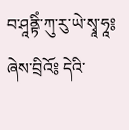བ་ཤཱནྟིཾ་ཀུ་རུ་ཡེ་སྭཱ་ཧཱ༔ ཞེས་བྲིའོ༔ དེའི་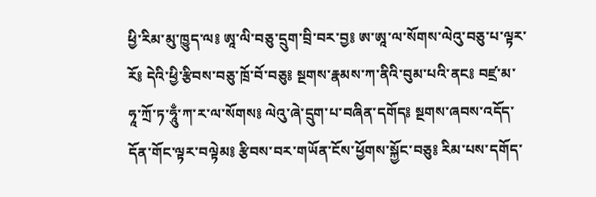ཕྱི་རིམ་མུ་ཁྱུད་ལ༔ ཨཱ་ལི་བཅུ་དྲུག་བྲི་བར་བྱ༔ ཨ་ཨཱ་ལ་སོགས་ལེའུ་བཅུ་པ་ལྟར་རོ༔ དེའི་ཕྱི་རྩིབས་བཅུ་ཁྲོ་བོ་བཅུ༔ སྔགས་རྣམས་ཀ་ནིའི་བུམ་པའི་ནང༔ བཛྲ་མ་ཧཱ་ཀྲོ་ཏ་ཧཱུྃ་ཀ་ར་ལ་སོགས༔ ལེའུ་ཞེ་དྲུག་པ་བཞིན་དགོད༔ སྔགས་ཞབས་འདོད་དོན་གོང་ལྟར་བལྟེམ༔ རྩིབས་བར་གཡོན་ངོས་ཕྱོགས་སྐྱོང་བཅུ༔ རིམ་པས་དགོད་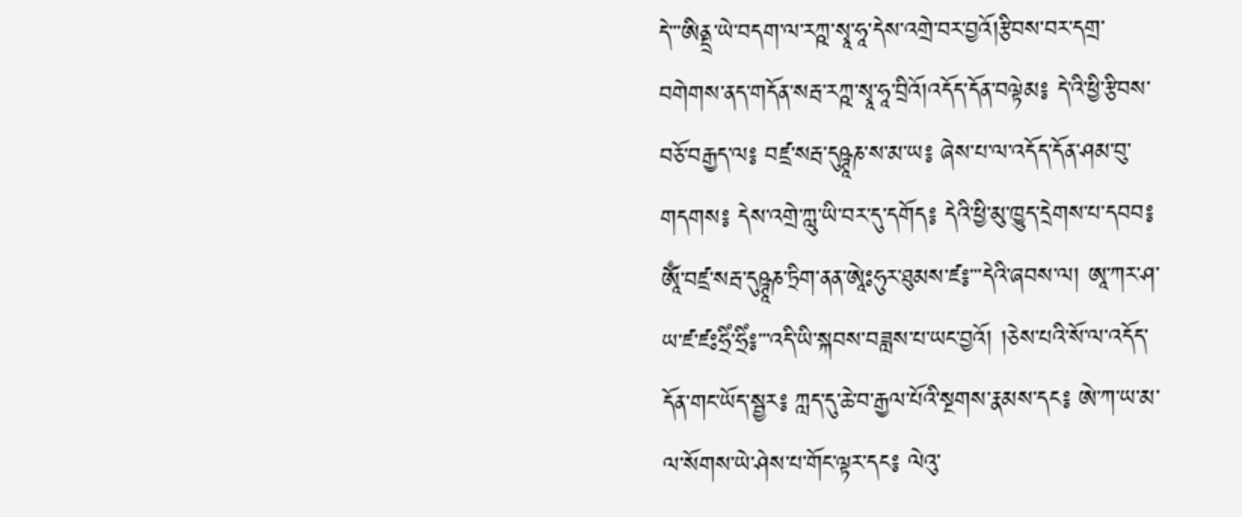དེ་་་ཨིནྡྲ་ཡེ་བདག་ལ་རཀྵ་སྭཱ་ཧཱ་དེས་འགྲེ་བར་བྱའོ།རྩིབས་བར་དགྲ་བགེགས་ནད་གདོན་སརྦ་རཀྵ་སྭཱ་ཧཱ་བྲིའོ།འདོད་དོན་བལྟེམ༔ དེ་འི་ཕྱི་རྩིབས་བཅོ་བརྒྱད་ལ༔ བཛྲ་སརྦ་དུཥྚཱཎ་ས་མ་ཡ༔ ཞེས་པ་ལ་འདོད་དོན་ཤམ་བུ་གདགས༔ དེས་འགྲེ་ཀླུ་ཡི་བར་དུ་དགོད༔ དེའི་ཕྱི་མུ་ཁྱུད་དྲེགས་པ་དབབ༔ ཨཱོྃ་བཛྲ་སརྦ་དུཥྚཱཎ་ཏྲིག་ནན་ཨཱེཿཧུར་ཐུམས་ཛ༔་་་དེའི་ཞབས་ལ། ཨཱ་ཀར་ཤ་ཡ་ཛ་ཛཿཧྲིཾ་ཧྲིཾ༔་་་འདི་ཡི་སྐབས་བཟླས་པ་ཡང་བྱའོ། །ཅེས་པའི་སོ་ལ་འདོད་དོན་གང་ཡོད་སྦྱར༔ ཀླད་དུ་ཆེ་བ་རྒྱལ་པོའི་སྔགས་རྣམས་དང༔ ཨེ་ཀ་ཡ་མ་ལ་སོགས་ཡེ་ཤེས་པ་གོང་ལྟར་དང༔ ལེའུ་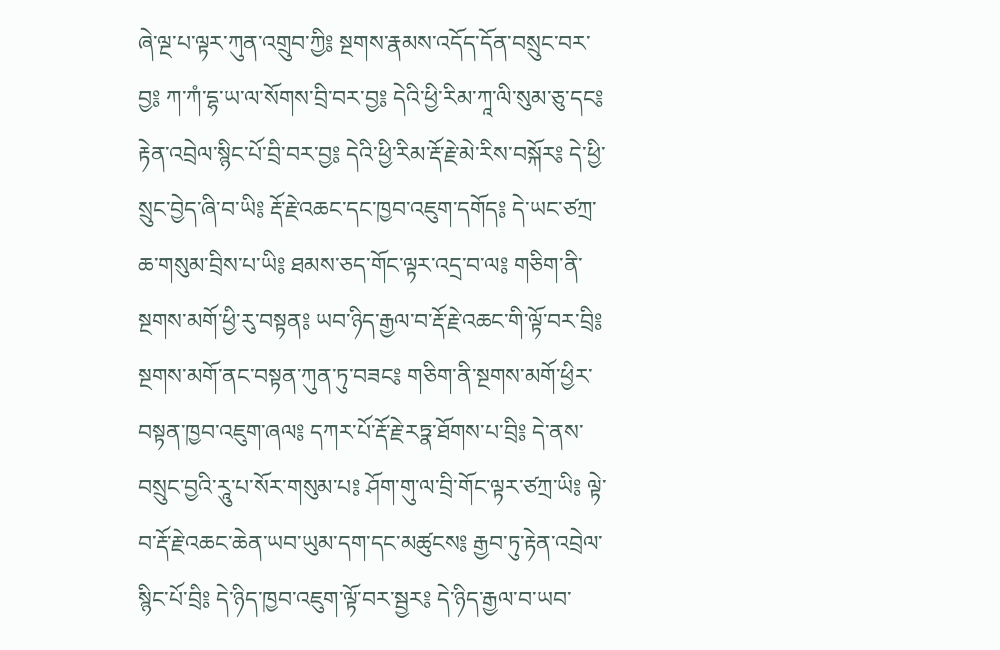ཞེ་ལྔ་པ་ལྟར་ཀུན་འགྲུབ་ཀྱི༔ སྔགས་རྣམས་འདོད་དོན་བསྲུང་བར་བྱ༔ ཀ་ཀཾ་དྷ་ཡ་ལ་སོགས་བྲི་བར་བྱ༔ དེའི་ཕྱི་རིམ་ཀཱ་ལི་སུམ་ཅུ་དང༔ རྟེན་འབྲེལ་སྙིང་པོ་བྲི་བར་བྱ༔ དེའི་ཕྱི་རིམ་རྡོ་རྗེ་མེ་རིས་བསྐོར༔ དེ་ཕྱི་སྲུང་བྱེད་ཞི་བ་ཡི༔ རྡོ་རྗེ་འཆང་དང་ཁྱབ་འཇུག་དགོད༔ དེ་ཡང་ཙཀྲ་ཆ་གསུམ་བྲིས་པ་ཡི༔ ཐམས་ཅད་གོང་ལྟར་འདྲ་བ་ལ༔ གཅིག་ནི་སྔགས་མགོ་ཕྱི་རུ་བསྟན༔ ཡབ་ཉིད་རྒྱལ་བ་རྡོ་རྗེ་འཆང་གི་ལྟོ་བར་བྲི༔ སྔགས་མགོ་ནང་བསྟན་ཀུན་ཏུ་བཟང༔ གཅིག་ནི་སྔགས་མགོ་ཕྱིར་བསྟན་ཁྱབ་འཇུག་ཞལ༔ དཀར་པོ་རྡོ་རྗེ་རཏྣ་ཐོགས་པ་བྲི༔ དེ་ནས་བསྲུང་བྱའི་རཱུ་པ་སོར་གསུམ་པ༔ ཤོག་གུ་ལ་བྲི་གོང་ལྟར་ཙཀྲ་ཡི༔ ལྟེ་བ་རྡོ་རྗེ་འཆང་ཆེན་ཡབ་ཡུམ་དག་དང་མཚུངས༔ རྒྱབ་ཏུ་རྟེན་འབྲེལ་སྙིང་པོ་བྲི༔ དེ་ཉིད་ཁྱབ་འཇུག་ལྟོ་བར་སྦྱར༔ དེ་ཉིད་རྒྱལ་བ་ཡབ་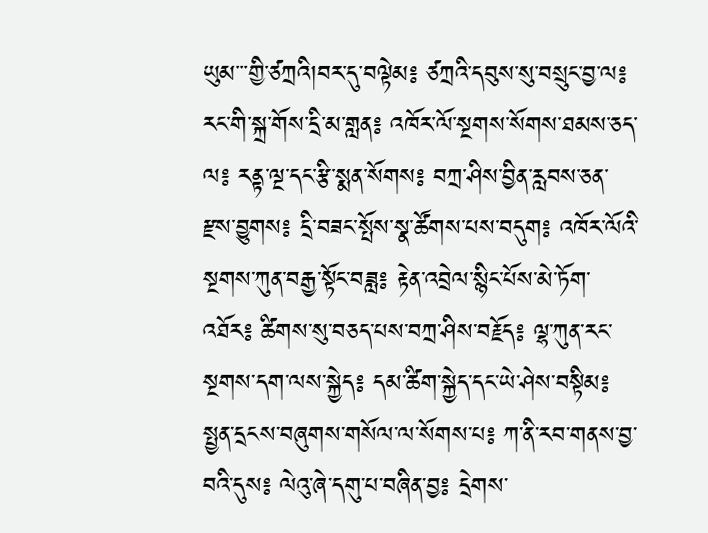ཡུམ་་་གྱི་ཙཀྲའི།བར་དུ་བལྟེམ༔ ཙཀྲའི་དབུས་སུ་བསྲུང་བྱ་ལ༔ རང་གི་སྐྲ་གོས་དྲི་མ་གླན༔ འཁོར་ལོ་སྔགས་སོགས་ཐམས་ཅད་ལ༔ རནྟ་ལྔ་དང་རྩི་སྨན་སོགས༔ བཀྲ་ཤིས་བྱིན་རླབས་ཅན་རྫས་བྱུགས༔ དྲི་བཟང་སྤོས་སྣ་ཚོགས་པས་བདུག༔ འཁོར་ལོའི་སྔགས་ཀུན་བརྒྱ་སྟོང་བཟླ༔ རྟེན་འབྲེལ་སྙིང་པོས་མེ་ཏོག་འཐོར༔ ཚིགས་སུ་བཅད་པས་བཀྲ་ཤིས་བརྗོད༔ ལྷ་ཀུན་རང་སྔགས་དག་ལས་སྐྱེད༔ དམ་ཚིག་སྐྱེད་དང་ཡེ་ཤེས་བསྟིམ༔ སྤྱན་དྲངས་བཞུགས་གསོལ་ལ་སོགས་པ༔ ཀ་ནི་རབ་གནས་བྱ་བའི་དུས༔ ལེའུ་ཞེ་དགུ་པ་བཞིན་བྱ༔ དྲེགས་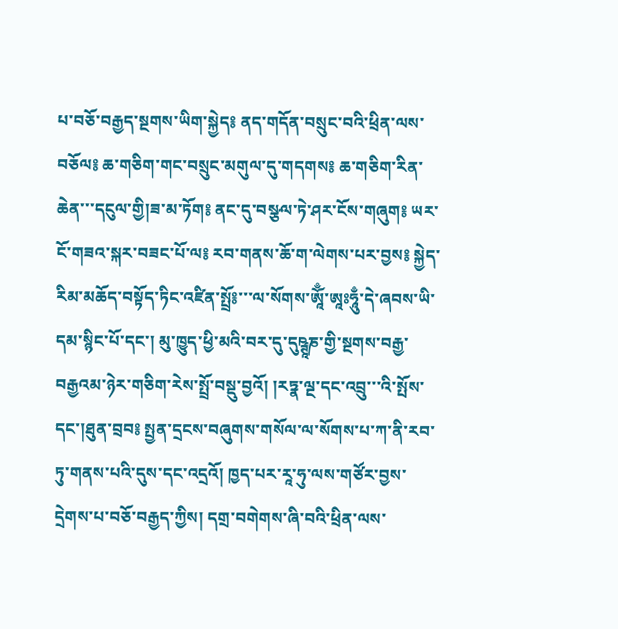པ་བཅོ་བརྒྱད་སྔགས་ཡིག་སྐྱེད༔ ནད་གདོན་བསྲུང་བའི་ཕྲིན་ལས་བཅོལ༔ ཆ་གཅིག་གང་བསྲུང་མགུལ་དུ་གདགས༔ ཆ་གཅིག་རིན་ཆེན་་་དངུལ་གྱི།ཟ་མ་ཏོག༔ ནང་དུ་བསྩལ་ཏེ་ཤར་ངོས་གཞུག༔ ཡར་ངོ་གཟའ་སྐར་བཟང་པོ་ལ༔ རབ་གནས་ཆོ་ག་ལེགས་པར་བྱས༔ སྐྱེད་རིམ་མཆོད་བསྟོད་ཏིང་འཛིན་སྤྲོ༔་་་ལ་སོགས་ཨཱོྃ་ཨཱཿཧཱུྃ་དེ་ཞབས་ཡི་དམ་སྙིང་པོ་དང་། མུ་ཁྱུད་ཕྱི་མའི་བར་དུ་དུཥྚཱཎ་གྱི་སྔགས་བརྒྱ་བརྒྱའམ་ཉེར་གཅིག་རེས་སྤྲོ་བསྡུ་བྱའོ། །རཏྣ་ལྔ་དང་འབྲུ་་་འི་སྤོས་དང་།ཐུན་བྲབ༔ སྤྱན་དྲངས་བཞུགས་གསོལ་ལ་སོགས་པ་ཀ་ནི་རབ་ཏུ་གནས་པའི་དུས་དང་འདྲའོ། ཁྱད་པར་རཱ་ཧུ་ལས་གཙོར་བྱས་དྲེགས་པ་བཅོ་བརྒྱད་ཀྱིས། དགྲ་བགེགས་ཞི་བའི་ཕྲིན་ལས་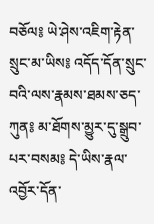བཅོལ༔ ཡེ་ཤེས་འཇིག་རྟེན་སྲུང་མ་ཡིས༔ འདོད་དོན་སྲུང་བའི་ལས་རྣམས་ཐམས་ཅད་ཀུན༔ མ་ཐོགས་མྱུར་དུ་སྒྲུབ་པར་བསམ༔ དེ་ཡིས་རྣལ་འབྱོར་དོན་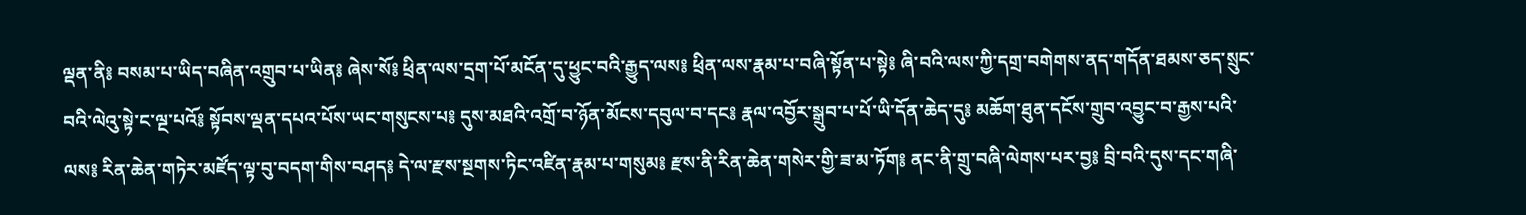ལྡན་ནི༔ བསམ་པ་ཡིད་བཞིན་འགྲུབ་པ་ཡིན༔ ཞེས་སོ༔ ཕྲིན་ལས་དྲག་པོ་མངོན་དུ་ཕྱུང་བའི་རྒྱུད་ལས༔ ཕྲིན་ལས་རྣམ་པ་བཞི་སྟོན་པ་སྟེ༔ ཞི་བའི་ལས་ཀྱི་དགྲ་བགེགས་ནད་གདོན་ཐམས་ཅད་སྲུང་བའི་ལེའུ་སྟེ་ང་ལྔ་པའོ༔ སྟོབས་ལྡན་དཔའ་པོས་ཡང་གསུངས་པ༔ དུས་མཐའི་འགྲོ་བ་ཉོན་མོངས་དབུལ་བ་དང༔ རྣལ་འབྱོར་སྒྲུབ་པ་པོ་ཡི་དོན་ཆེད་དུ༔ མཆོག་ཐུན་དངོས་གྲུབ་འབྱུང་བ་རྒྱས་པའི་ལས༔ རིན་ཆེན་གཏེར་མཛོད་ལྟ་བུ་བདག་གིས་བཤད༔ དེ་ལ་རྫས་སྔགས་ཏིང་འཛིན་རྣམ་པ་གསུམ༔ རྫས་ནི་རིན་ཆེན་གསེར་གྱི་ཟ་མ་ཏོག༔ ནང་ནི་གྲུ་བཞི་ལེགས་པར་བྱ༔ བྲི་བའི་དུས་དང་གཞི་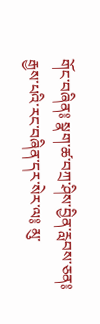གོང་བཞིན༔ སྣག་ཚ་བཀྲ་ཤིས་བྱིན་རླབས་ཅན༔ རྒྱས་པའི་རང་བཞིན་དར་སེར་ལ༔ མུ་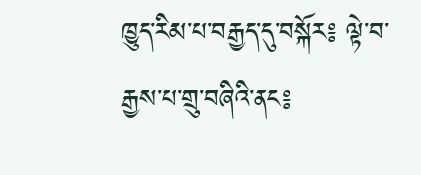ཁྱུད་རིམ་པ་བརྒྱད་དུ་བསྐོར༔ ལྟེ་བ་རྒྱས་པ་གྲུ་བཞིའི་ནང༔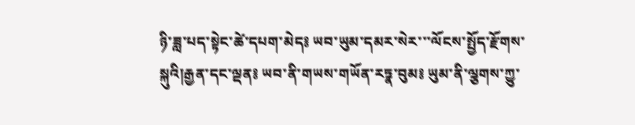ཉི་ཟླ་པད་སྟེང་ཚེ་དཔག་མེད༔ ཡབ་ཡུམ་དམར་སེར་་་ལོངས་སྤྱོད་རྫོགས་སྐུའི།རྒྱན་དང་ལྡན༔ ཡབ་ནི་གཡས་གཡོན་རཏྣ་བུམ༔ ཡུམ་ནི་ལྕགས་ཀྱུ་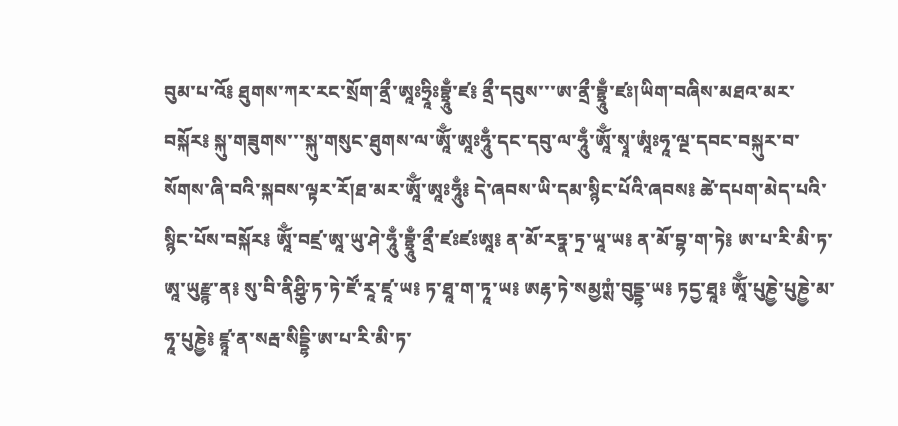བུམ་པ་འོ༔ ཐུགས་ཀར་རང་སྲོག་ནྲྀ་ཨཱཿཧྲཱིཿབྷྲཱུྃ་ཛ༔ ནྲྀ་དབུས་་་ཨ་ནྲྀ་བྷྲཱུྃ་ཛཿ།ཡིག་བཞིས་མཐའ་མར་བསྐོར༔ སྐུ་གཟུགས་་་སྐུ་གསུང་ཐུགས་ལ་ཨཱོྃ་ཨཱཿཧཱུྃ་དང་དབུ་ལ་ཧཱུྃ་ཨཱོྃ་སྭཱ་ཨཱཾཿཧཱ་ལྔ་དབང་བསྐུར་བ་སོགས་ཞི་བའི་སྐབས་ལྟར་རོ།ཐ་མར་ཨཱོྃ་ཨཱཿཧཱུྃ༔ དེ་ཞབས་ཡི་དམ་སྙིང་པོའི་ཞབས༔ ཚེ་དཔག་མེད་པའི་སྙིང་པོས་བསྐོར༔ ཨཱོྃ་བཛྲ་ཨཱ་ཡུ་ཤེ་ཧཱུྃ་བྷྲཱུྃ་ནྲྀ་ཛཿཛཿཨཱ༔ ན་མོ་རཏྣ་ཏྲ་ཡཱ་ཡ༔ ན་མོ་བྷ་ག་ཏེ༔ ཨ་པ་རི་མི་ཏ་ཨཱ་ཡུརྫྙ་ན༔ སུ་བི་ནིཤྩི་ཏ་ཏེ་ཛོ་རཱ་ཛཱ་ཡ༔ ཏ་ཐཱ་ག་ཏཱ་ཡ༔ ཨརྷ་ཏེ་སམྱཀྶཾ་བུདྡྷ་ཡ༔ ཏདྱ་ཐཱ༔ ཨཱོྃ་པུཎྱེ་པུཎྱེ་མ་ཧཱ་པུཎྱེ༔ ཛྙཱ་ན་སརྦ་སིདྡྷི་ཨ་པ་རི་མི་ཏ་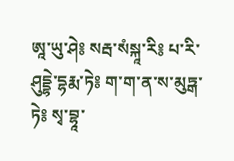ཨཱ་ཡུ་ཤེ༔ སརྦ་སཾསྐཱ་རི༔ པ་རི་ཤུདྡྷེ་དྷརྨ་ཏེ༔ ག་ག་ན་ས་མུཏྒ་ཏེ༔ སྭ་བྷཱ་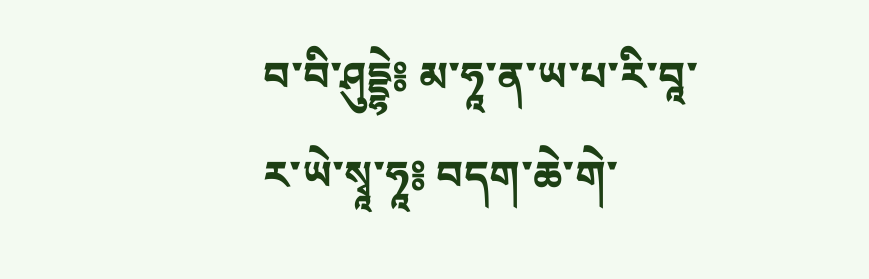བ་བི་ཤུདྡྷེ༔ མ་ཧཱ་ན་ཡ་པ་རི་བཱ་ར་ཡེ་སྭཱ་ཧཱ༔ བདག་ཆེ་གེ་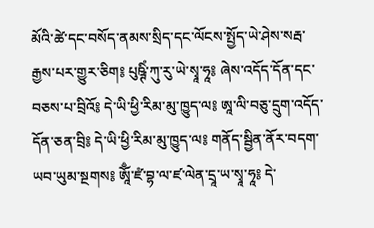མོའི་ཚེ་དང་བསོད་ནམས་སྲིད་དང་ལོངས་སྤྱོད་ཡེ་ཤེས་སརྦ་རྒྱས་པར་གྱུར་ཅིག༔ པུཥྚིཾ་ཀུ་རུ་ཡེ་སྭཱ་ཧཱ༔ ཞེས་འདོད་དོན་དང་བཅས་པ་བྲིའོ༔ དེ་ཡི་ཕྱི་རིམ་མུ་ཁྱུད་ལ༔ ཨཱ་ལི་བཅུ་དྲུག་འདོད་དོན་ཅན་བྲི༔ དེ་ཡི་ཕྱི་རིམ་མུ་ཁྱུད་ལ༔ གནོད་སྦྱིན་ནོར་བདག་ཡབ་ཡུམ་སྔགས༔ ཨཱོྃ་ཛཾ་བྷ་ལ་ཛ་ལེན་དྲཱ་ཡ་སྭཱ་ཧཱ༔ དེ་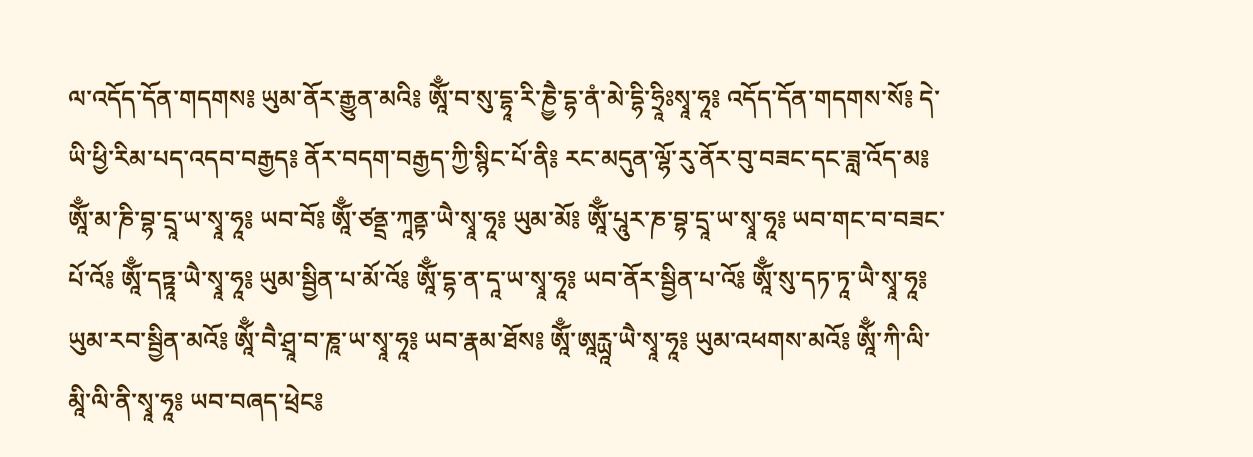ལ་འདོད་དོན་གདགས༔ ཡུམ་ནོར་རྒྱུན་མའི༔ ཨཱོྃ་བ་སུ་དྷཱ་རི་ཎྱཻ་དྷ་ནཾ་མེ་དྷི་ཧྲཱིཿསྭཱ་ཧཱ༔ འདོད་དོན་གདགས་སོ༔ དེ་ཡི་ཕྱི་རིམ་པད་འདབ་བརྒྱད༔ ནོར་བདག་བརྒྱད་ཀྱི་སྙིང་པོ་ནི༔ རང་མདུན་ལྷོ་རུ་ནོར་བུ་བཟང་དང་ཟླ་འོད་མ༔ ཨཱོྃ་མ་ཎི་བྷ་དྲཱ་ཡ་སྭཱ་ཧཱ༔ ཡབ་བོ༔ ཨཱོྃ་ཙནྡྲ་ཀཱནྟ་ཡཻ་སྭཱ་ཧཱ༔ ཡུམ་མོ༔ ཨཱོྃ་པཱུར་ཎ་བྷ་དྲཱ་ཡ་སྭཱ་ཧཱ༔ ཡབ་གང་བ་བཟང་པོ་འོ༔ ཨཱོྃ་དཏྟཱ་ཡཻ་སྭཱ་ཧཱ༔ ཡུམ་སྦྱིན་པ་མོ་འོ༔ ཨཱོྃ་དྷ་ན་དཱ་ཡ་སྭཱ་ཧཱ༔ ཡབ་ནོར་སྦྱིན་པ་འོ༔ ཨཱོྃ་སུ་དཏ་ཏཱ་ཡཻ་སྭཱ་ཧཱ༔ ཡུམ་རབ་སྦྱིན་མའོ༔ ཨཱོྃ་བཻ་ཤྲཱ་བ་ཎཱ་ཡ་སྭཱ་ཧཱ༔ ཡབ་རྣམ་ཐོས༔ ཨཱོྃ་ཨཱརྻཱ་ཡཻ་སྭཱ་ཧཱ༔ ཡུམ་འཕགས་མའོ༔ ཨཱོྃ་ཀི་ལི་མཱི་ལི་ནི་སྭཱ་ཧཱ༔ ཡབ་བཞད་ཕྲེང༔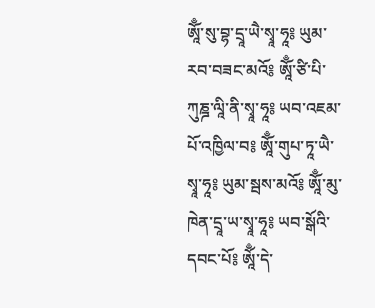ཨཱོྃ་སུ་བྷ་དྲཱ་ཡཻ་སྭཱ་ཧཱ༔ ཡུམ་རབ་བཟང་མའོ༔ ཨཱོྃ་ཙི་པི་ཀུཎྜ་ལཱི་ནི་སྭཱ་ཧཱ༔ ཡབ་འཇམ་པོ་འཁྱིལ་བ༔ ཨཱོྃ་གུཔ་ཏཱ་ཡཻ་སྭཱ་ཧཱ༔ ཡུམ་སྦས་མའོ༔ ཨཱོྃ་མུ་ཁེན་དྲཱ་ཡ་སྭཱ་ཧཱ༔ ཡབ་སྒོའི་དབང་པོ༔ ཨཱོྃ་དེ་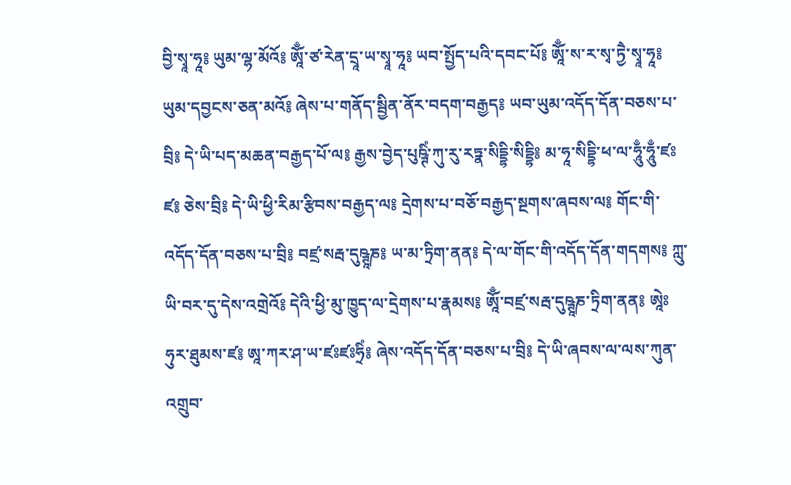བྱི་སྭཱ་ཧཱ༔ ཡུམ་ལྷ་མོའོ༔ ཨཱོྃ་ཙ་རེན་དྲཱ་ཡ་སྭཱ་ཧཱ༔ ཡབ་སྤྱོད་པའི་དབང་པོ༔ ཨཱོྃ་ས་ར་སྭ་ཏྱཻ་སྭཱ་ཧཱ༔ ཡུམ་དབྱངས་ཅན་མའོ༔ ཞེས་པ་གནོད་སྦྱིན་ནོར་བདག་བརྒྱད༔ ཡབ་ཡུམ་འདོད་དོན་བཅས་པ་བྲི༔ དེ་ཡི་པད་མཆན་བརྒྱད་པོ་ལ༔ རྒྱས་བྱེད་པུཥྚིཾ་ཀུ་རུ་རཏྣ་སིདྡྷི་སིདྡྷི༔ མ་ཧཱ་སིདྡྷི་ཕ་ལ་ཧཱུྃ་ཧཱུྃ་ཛཿཛ༔ ཅེས་བྲི༔ དེ་ཡི་ཕྱི་རིམ་རྩིབས་བརྒྱད་ལ༔ དྲེགས་པ་བཅོ་བརྒྱད་སྔགས་ཞབས་ལ༔ གོང་གི་འདོད་དོན་བཅས་པ་བྲི༔ བཛྲ་སརྦ་དུཥྚཱཎ༔ ཡ་མ་ཏྲིག་ནན༔ དེ་ལ་གོང་གི་འདོད་དོན་གདགས༔ ཀླུ་ཡི་བར་དུ་དེས་འགྲེའོ༔ དེའི་ཕྱི་མུ་ཁྱུད་ལ་དྲེགས་པ་རྣམས༔ ཨཱོྃ་བཛྲ་སརྦ་དུཥྚཱཎ་ཏྲིག་ནན༔ ཨཱེཿཧུར་ཐུམས་ཛ༔ ཨཱ་ཀར་ཤ་ཡ་ཛཿཛཿཧྲིཾ༔ ཞེས་འདོད་དོན་བཅས་པ་བྲི༔ དེ་ཡི་ཞབས་ལ་ལས་ཀུན་འགྲུབ་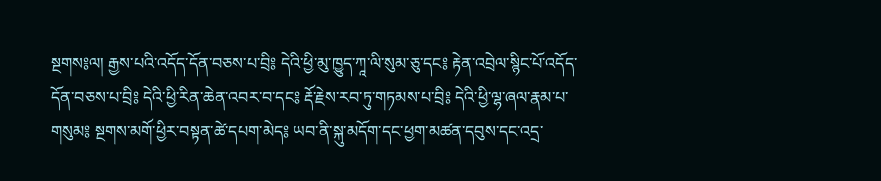སྔགས༔ལ། རྒྱས་པའི་འདོད་དོན་བཅས་པ་བྲི༔ དེའི་ཕྱི་མུ་ཁྱུད་ཀཱ་ལི་སུམ་ཅུ་དང༔ རྟེན་འབྲེལ་སྙིང་པོ་འདོད་དོན་བཅས་པ་བྲི༔ དེའི་ཕྱི་རིན་ཆེན་འབར་བ་དང༔ རྡོ་རྗེས་རབ་ཏུ་གཏམས་པ་བྲི༔ དེའི་ཕྱི་ལྷ་ཞལ་རྣམ་པ་གསུམ༔ སྔགས་མགོ་ཕྱིར་བསྟན་ཚེ་དཔག་མེད༔ ཡབ་ནི་སྐུ་མདོག་དང་ཕྱག་མཚན་དབུས་དང་འདྲ་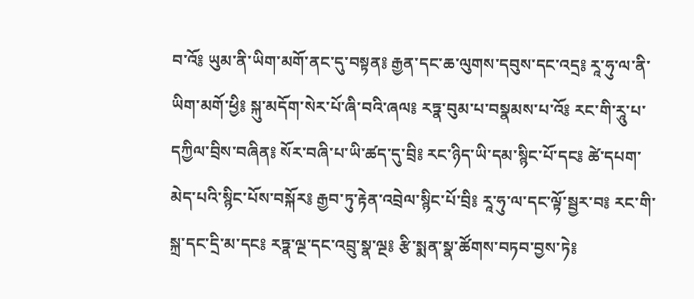བ་འོ༔ ཡུམ་ནི་ཡིག་མགོ་ནང་དུ་བསྟན༔ རྒྱན་དང་ཆ་ལུགས་དབུས་དང་འདྲ༔ རཱ་ཧུ་ལ་ནི་ཡིག་མགོ་ཕྱི༔ སྐུ་མདོག་སེར་པོ་ཞི་བའི་ཞལ༔ རཏྣ་བུམ་པ་བསྣམས་པ་འོ༔ རང་གི་རཱུ་པ་དཀྱིལ་བྲིས་བཞིན༔ སོར་བཞི་པ་ཡི་ཚད་དུ་བྲི༔ རང་ཉིད་ཡི་དམ་སྙིང་པོ་དང༔ ཚེ་དཔག་མེད་པའི་སྙིང་པོས་བསྐོར༔ རྒྱབ་ཏུ་རྟེན་འབྲེལ་སྙིང་པོ་བྲི༔ རཱ་ཧུ་ལ་དང་ལྟོ་སྦྱར་བ༔ རང་གི་སྐྲ་དང་དྲི་མ་དང༔ རཏྣ་ལྔ་དང་འབྲུ་སྣ་ལྔ༔ རྩི་སྨན་སྣ་ཚོགས་བཏབ་བྱས་ཏེ༔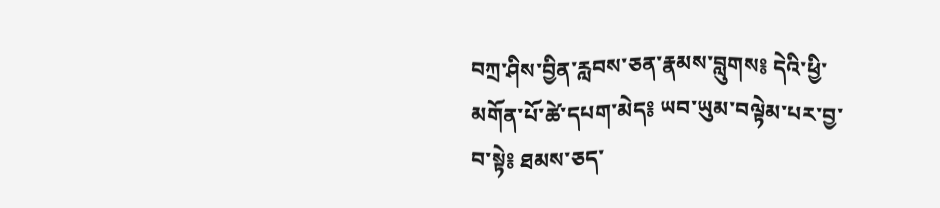བཀྲ་ཤིས་བྱིན་རླབས་ཅན་རྣམས་བླུགས༔ དེའི་ཕྱི་མགོན་པོ་ཚེ་དཔག་མེད༔ ཡབ་ཡུམ་བལྟེམ་པར་བྱ་བ་སྟེ༔ ཐམས་ཅད་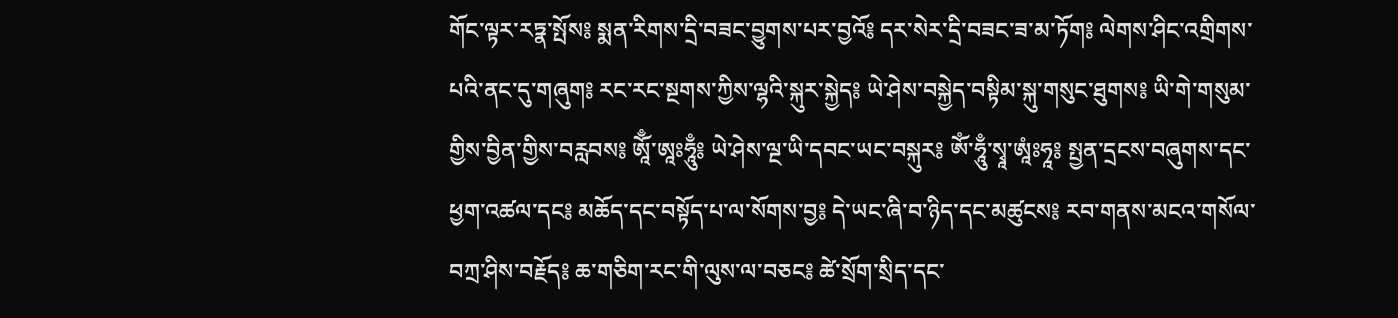གོང་ལྟར་རཏྣ་སྤོས༔ སྨན་རིགས་དྲི་བཟང་བྱུགས་པར་བྱའོ༔ དར་སེར་དྲི་བཟང་ཟ་མ་ཏོག༔ ལེགས་ཤིང་འགྲིགས་པའི་ནང་དུ་གཞུག༔ རང་རང་སྔགས་ཀྱིས་ལྷའི་སྐུར་སྐྱེད༔ ཡེ་ཤེས་བསྐྱེད་བསྟིམ་སྐུ་གསུང་ཐུགས༔ ཡི་གེ་གསུམ་གྱིས་བྱིན་གྱིས་བརླབས༔ ཨཱོྃ་ཨཱཿཧཱུྃ༔ ཡེ་ཤེས་ལྔ་ཡི་དབང་ཡང་བསྐུར༔ ཨོཾ་ཧཱུྃ་སྭཱ་ཨཱཾཿཧཱ༔ སྤྱན་དྲངས་བཞུགས་དང་ཕྱག་འཚལ་དང༔ མཆོད་དང་བསྟོད་པ་ལ་སོགས་བྱ༔ དེ་ཡང་ཞི་བ་ཉིད་དང་མཚུངས༔ རབ་གནས་མངའ་གསོལ་བཀྲ་ཤིས་བརྗོད༔ ཆ་གཅིག་རང་གི་ལུས་ལ་བཅང༔ ཚེ་སྲོག་སྲིད་དང་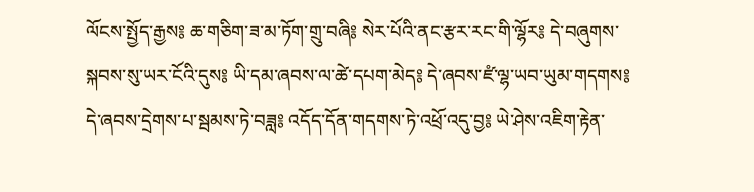ལོངས་སྤྱོད་རྒྱས༔ ཆ་གཅིག་ཟ་མ་ཏོག་གྲུ་བཞི༔ སེར་པོའི་ནང་རྩར་རང་གི་ལྷོར༔ དེ་བཞུགས་སྐབས་སུ་ཡར་ངོའི་དུས༔ ཡི་དམ་ཞབས་ལ་ཚེ་དཔག་མེད༔ དེ་ཞབས་ཛཾ་ལྷ་ཡབ་ཡུམ་གདགས༔ དེ་ཞབས་དྲེགས་པ་སྦམས་ཏེ་བཟླ༔ འདོད་དོན་གདགས་ཏེ་འཕྲོ་འདུ་བྱ༔ ཡེ་ཤེས་འཇིག་རྟེན་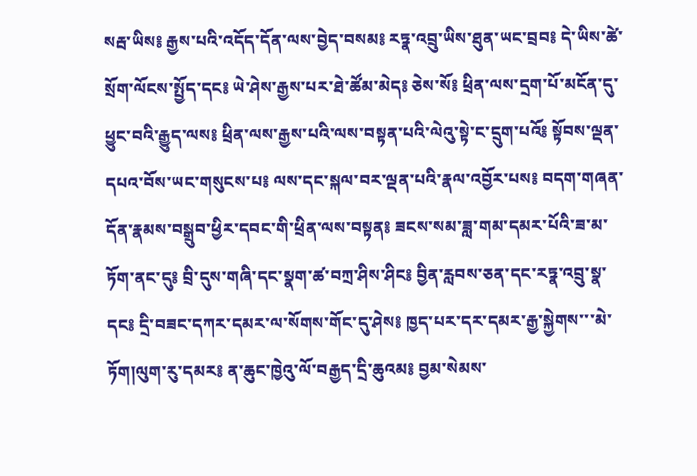སརྦ་ཡིས༔ རྒྱས་པའི་འདོད་དོན་ལས་བྱེད་བསམ༔ རཏྣ་འབྲུ་ཡིས་ཐུན་ཡང་བྲབ༔ དེ་ཡིས་ཚེ་སྲོག་ལོངས་སྤྱོད་དང༔ ཡེ་ཤེས་རྒྱས་པར་ཐེ་ཚོམ་མེད༔ ཅེས་སོ༔ ཕྲིན་ལས་དྲག་པོ་མངོན་དུ་ཕྱུང་བའི་རྒྱུད་ལས༔ ཕྲིན་ལས་རྒྱས་པའི་ལས་བསྟན་པའི་ལེའུ་སྟེ་ང་དྲུག་པའོ༔ སྟོབས་ལྡན་དཔའ་བོས་ཡང་གསུངས་པ༔ ལས་དང་སྐལ་བར་ལྡན་པའི་རྣལ་འབྱོར་པས༔ བདག་གཞན་དོན་རྣམས་བསྒྲུབ་ཕྱིར་དབང་གི་ཕྲིན་ལས་བསྟན༔ ཟངས་སམ་ཟླ་གམ་དམར་པོའི་ཟ་མ་ཏོག་ནང་དུ༔ བྲི་དུས་གཞི་དང་སྣག་ཚ་བཀྲ་ཤིས་ཤིང༔ བྱིན་རླབས་ཅན་དང་རཏྣ་འབྲུ་སྣ་དང༔ དྲི་བཟང་དཀར་དམར་ལ་སོགས་གོང་དུ་ཤེས༔ ཁྱད་པར་དར་དམར་རྒྱ་སྐྱེགས་་་མེ་ཏོག།ལུག་རུ་དམར༔ ན་ཆུང་ཁྱེའུ་ལོ་བརྒྱད་དྲི་ཆུའམ༔ བྱམ་སེམས་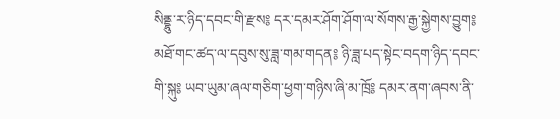སིནྡྷུ་ར་ཉིད་དབང་གི་རྫས༔ དར་དམར་ཤོག་ཤོག་ལ་སོགས་རྒྱ་སྐྱེགས་བྱུག༔ མཐོ་གང་ཚད་ལ་དབུས་སུ་ཟླ་གམ་གདན༔ ཉི་ཟླ་པད་སྟེང་བདག་ཉིད་དབང་གི་སྐུ༔ ཡབ་ཡུམ་ཞལ་གཅིག་ཕྱག་གཉིས་ཞི་མ་ཁྲོ༔ དམར་ནག་ཞབས་ནི་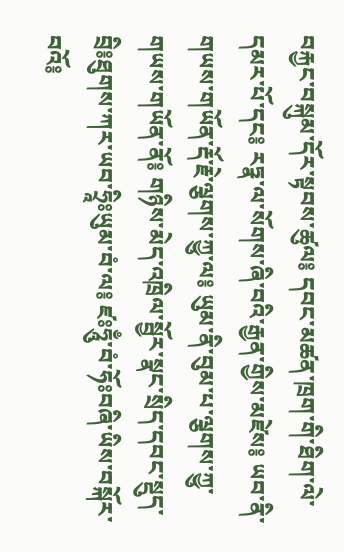བརྐྱང་བསྐུམ་དོར་སྟབས་ཚུལ༔ དབང་མཚན་ཁྲག་གི་ཐིག་ལེ་དམར་པོ་དང༔ རཏྣ་ལ་སོགས་ཞི་བའི་རྒྱན་གྱིས་མཛེས༔ ཡབ་ནི་གཡས་གཡོན་རྡོ་རྗེ་ལྕགས་ཀྱུ་ལ༔ ཡུམ་ནི་བུམ་པ་ལྕགས་ཀྱུ་གཡས་གཡོན་ནོ༔ གཉིས་མེད་འཁྲིལ་སྦྱོར་སྣང་སྲིད་དབང་སྡུད་བྲི༔ཐུགས་ཀར་ཡབ་ཧྲཱིཿཡུམ་བཾ་ལ༔ ཛཿཧཱུྃ་བཾ་ཧོཿབཞི་ཡིས་བསྐོར་བའོ༔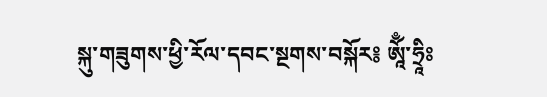སྐུ་གཟུགས་ཕྱི་རོལ་དབང་སྔགས་བསྐོར༔ ཨཱོྃ་ཧྲཱིཿ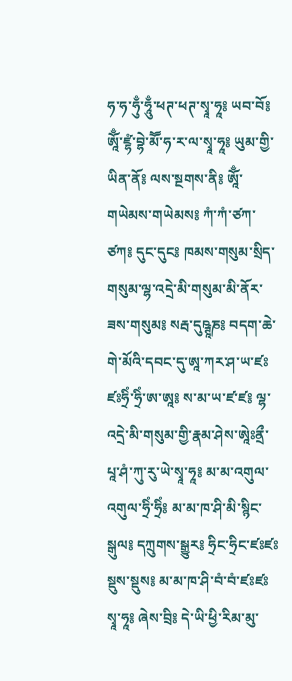ཧ་ཧ་ཧུྃ་ཧཱུྃ་ཕཊ་ཕཊ་སྭཱ་ཧཱ༔ ཡབ་བོ༔ ཨཱོྃ་ཛྷཾ་བྷེ་མཽ་ཧ་ར་ལ་སྭཱ་ཧཱ༔ ཡུམ་གྱི་ཡིན་ནོ༔ ལས་སྔགས་ནི༔ ཨཱོྃ་གཡེམས་གཡེམས༔ ཀཾ་ཀཾ་ཙཀ་ཙཀ༔ དུང་དུང༔ ཁམས་གསུམ་སྲིད་གསུམ་ལྷ་འདྲེ་མི་གསུམ་མི་ནོར་ཟས་གསུམ༔ སརྦ་དུཥྚཱཎ༔ བདག་ཆེ་གེ་མོའི་དབང་དུ་ཨཱ་ཀར་ཤ་ཡ་ཛཿཛཿཧྲིཾ་ཧྲིཾ་ཨ་ཨཱ༔ ས་མ་ཡ་ཛ་ཛ༔ ལྷ་འདྲེ་མི་གསུམ་གྱི་རྣམ་ཤེས་ཨཱེཿནྲྀ་པཱ་ཤཾ་ཀུ་རུ་ཡེ་སྭཱ་ཧཱ༔ མ་མ་འགུལ་འགུལ་ཧྲིཾ་ཧྲིཾ༔ མ་མ་ཁ་ཤི་མི་སྙིང་སྒུལ༔ དཀྲུགས་སྒྱུར༔ ཧྲིང་ཧྲིང་ཛཿཛཿསྡུས་སྡུས༔ མ་མ་ཁ་ཤི་བཾ་བཾ་ཛཿཛཿསྭཱ་ཧཱ༔ ཞེས་བྲི༔ དེ་ཡི་ཕྱི་རིམ་མུ་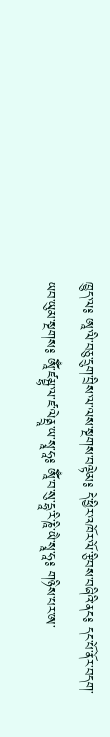ཁྱུད་ལ༔ ཨཱ་ལི་བཅུ་དྲུག་བྲིས་ལ་ལས་སྔགས་བལྟེམ༔ དེ་ཕྱིར་འཁོར་ལོ་རྩིབས་བཞིའི་ནང༔ དང་པོ་ནོར་བདག་ཡབ་ཡུམ་སྔགས༔ ཨཱོྃ་ཛམྦྷ་ལ་ཛ་ལེནྡྲཱ་ཡ་སྭཱ་ཧཱ༔ ཨཱོྃ་བ་སུ་དྷཱ་རི་ཎཱི་ཡཻ་སྭཱ་ཧཱ༔ གཉིས་པར་ཨ་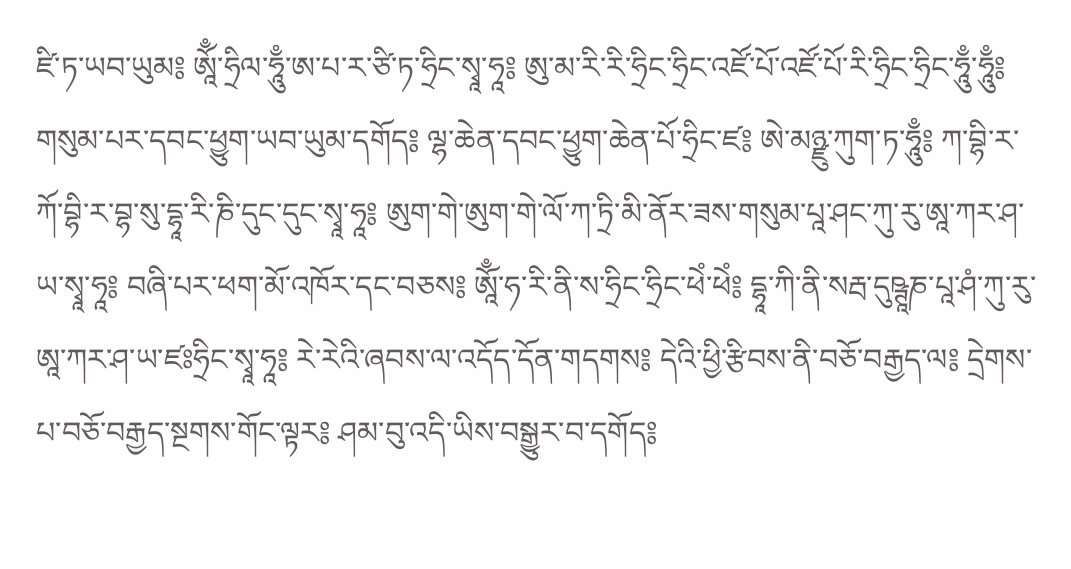ཛི་ཏ་ཡབ་ཡུམ༔ ཨཱོྃ་ཧྲིལ་ཧཱུྃ་ཨ་པ་ར་ཙི་ཏ་ཧྲིང་སྭཱ་ཧཱ༔ ཨུ་མ་རི་རི་ཧྲིང་ཧྲིང་འཛོ་པོ་འཛོ་པོ་རི་ཧྲིང་ཧྲིང་ཧཱུྃ་ཧཱུྃ༔ གསུམ་པར་དབང་ཕྱུག་ཡབ་ཡུམ་དགོད༔ ལྷ་ཆེན་དབང་ཕྱུག་ཆེན་པོ་ཧྲིང་ཛ༔ ཨེ་མཉྫུ་ཀུག་ཏ་ཧཱུྃ༔ ཀ་བྷི་ར་ཀོ་བྷི་ར་བྷ་སུ་དྷཱ་རི་ཎི་དུང་དུང་སྭཱ་ཧཱ༔ ཨུག་གེ་ཨུག་གེ་ལོ་ཀ་ཏྲི་མི་ནོར་ཟས་གསུམ་པཱ་ཤང་ཀུ་རུ་ཨཱ་ཀར་ཤ་ཡ་སྭཱ་ཧཱ༔ བཞི་པར་ཕག་མོ་འཁོར་དང་བཅས༔ ཨཱོྃ་ཧ་རི་ནི་ས་ཧྲིང་ཧྲིང་ཕེཾ་ཕེཾ༔ དྷཱ་ཀི་ནི་སརྦ་དུཥྚཱཎ་པཱ་ཤཾ་ཀུ་རུ་ཨཱ་ཀར་ཤ་ཡ་ཛཿཧྲིང་སྭཱ་ཧཱ༔ རེ་རེའི་ཞབས་ལ་འདོད་དོན་གདགས༔ དེའི་ཕྱི་རྩིབས་ནི་བཅོ་བརྒྱད་ལ༔ དྲེགས་པ་བཅོ་བརྒྱད་སྔགས་གོང་ལྟར༔ ཤམ་བུ་འདི་ཡིས་བསྒྱུར་བ་དགོད༔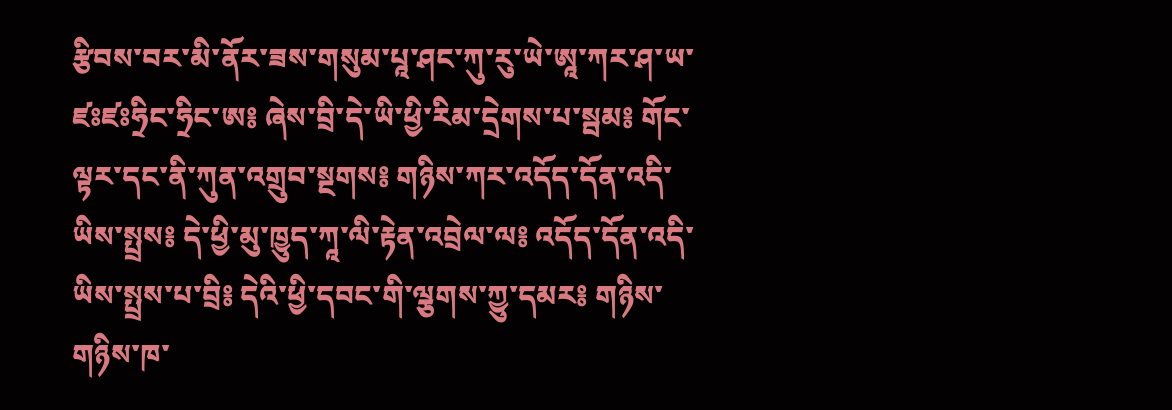རྩིབས་བར་མི་ནོར་ཟས་གསུམ་པཱ་ཤང་ཀུ་རུ་ཡེ་ཨཱ་ཀར་ཤ་ཡ་ཛཿཛཿཧྲིང་ཧྲིང་ཨ༔ ཞེས་བྲི་དེ་ཡི་ཕྱི་རིམ་དྲེགས་པ་སྦམ༔ གོང་ལྟར་དང་ནི་ཀུན་འགྲུབ་སྔགས༔ གཉིས་ཀར་འདོད་དོན་འདི་ཡིས་སྤྲས༔ དེ་ཕྱི་མུ་ཁྱུད་ཀཱ་ལི་རྟེན་འབྲེལ་ལ༔ འདོད་དོན་འདི་ཡིས་སྤྲས་པ་བྲི༔ དེའི་ཕྱི་དབང་གི་ལྕགས་ཀྱུ་དམར༔ གཉིས་གཉིས་ཁ་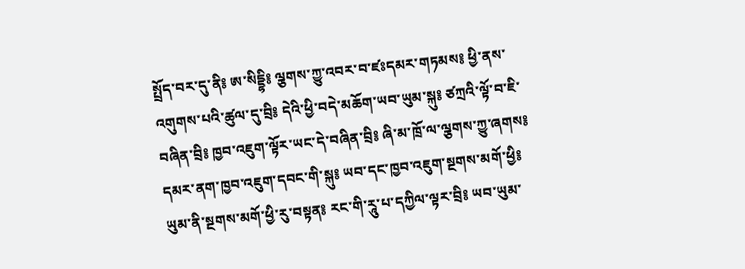སྤྲོད་བར་དུ་ནི༔ ཨ་སིདྡྷི༔ ལྕགས་ཀྱུ་འབར་བ་ཛཿདམར་གཏམས༔ ཕྱི་ནས་འགུགས་པའི་ཚུལ་དུ་བྲི༔ དེའི་ཕྱི་བདེ་མཆོག་ཡབ་ཡུམ་སྐུ༔ ཙཀྲའི་ལྟོ་བ་ཇི་བཞིན་བྲི༔ ཁྱབ་འཇུག་ལྟོར་ཡང་དེ་བཞིན་བྲི༔ ཞི་མ་ཁྲོ་ལ་ལྕགས་ཀྱུ་ཞགས༔ དམར་ནག་ཁྱབ་འཇུག་དབང་གི་སྐུ༔ ཡབ་དང་ཁྱབ་འཇུག་སྔགས་མགོ་ཕྱི༔ ཡུམ་ནི་སྔགས་མགོ་ཕྱི་རུ་བསྟན༔ རང་གི་རཱུ་པ་དཀྱིལ་ལྟར་བྲི༔ ཡབ་ཡུམ་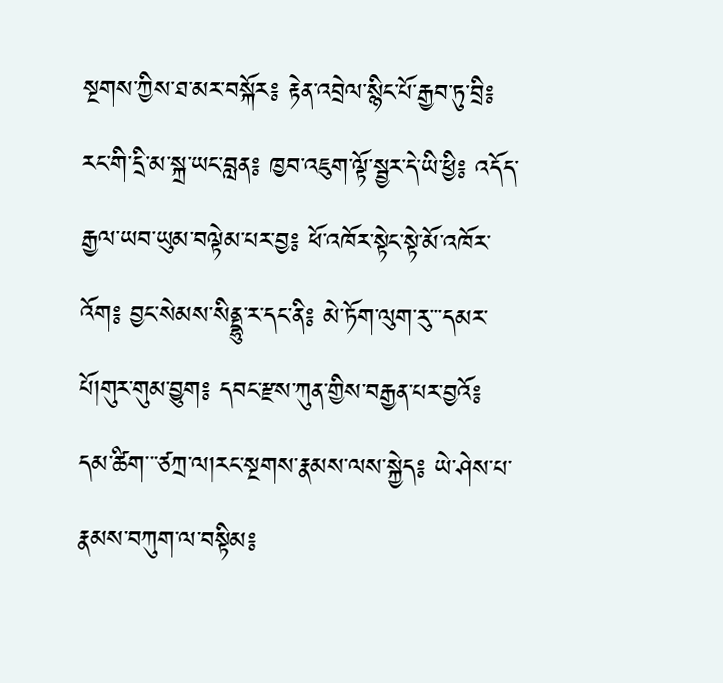སྔགས་ཀྱིས་ཐ་མར་བསྐོར༔ རྟེན་འབྲེལ་སྙིང་པོ་རྒྱབ་ཏུ་བྲི༔ རང་གི་དྲི་མ་སྐྲ་ཡང་བླན༔ ཁྱབ་འཇུག་ལྟོ་སྦྱར་དེ་ཡི་ཕྱི༔ འདོད་རྒྱལ་ཡབ་ཡུམ་བལྟེམ་པར་བྱ༔ ཕོ་འཁོར་སྟེང་སྟེ་མོ་འཁོར་འོག༔ བྱང་སེམས་སིནྡྷུ་ར་དང་ནི༔ མེ་ཏོག་ལུག་རུ་་་དམར་པོ།གུར་གུམ་བྱུག༔ དབང་རྫས་ཀུན་གྱིས་བརྒྱན་པར་བྱའོ༔ དམ་ཚིག་་་ཙཀྲ་ལ།རང་སྔགས་རྣམས་ལས་སྐྱེད༔ ཡེ་ཤེས་པ་རྣམས་བཀུག་ལ་བསྟིམ༔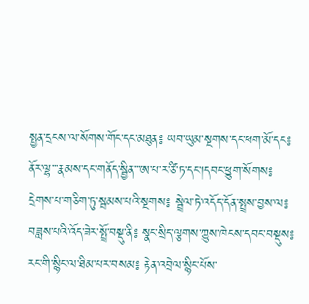སྤྱན་དྲངས་ལ་སོགས་གོང་དང་མཐུན༔ ཡབ་ཡུམ་སྔགས་དང་ཕག་མོ་དང༔ ནོར་ལྷ་་་རྣམས་དང་གནོད་སྦྱིན་་་ཨ་པ་ར་ཙི་ཏ་དང་།དབང་ཕྱུག་སོགས༔ དྲེགས་པ་གཅིག་ཏུ་སྦམས་པའི་སྔགས༔ སྦྲེལ་ཏེ་འདོད་དོན་སྤྲས་བྱས་ལ༔ བཟླས་པའི་འོད་ཟེར་སྤྲོ་བསྡུ་ནི༔ སྣང་སྲིད་ལྕགས་ཀྱུས་ཁེངས་དབང་བསྡུས༔ རང་གི་སྙིང་ལ་ཐིམ་པར་བསམ༔ རྟེན་འབྲེལ་སྙིང་པོས་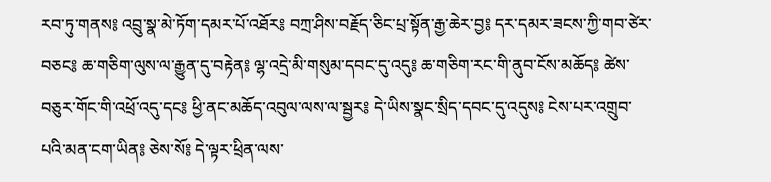རབ་ཏུ་གནས༔ འབྲུ་སྣ་མེ་ཏོག་དམར་པོ་འཐོར༔ བཀྲ་ཤིས་བརྗོད་ཅིང་པྲ་སྟོན་རྒྱ་ཆེར་བྱ༔ དར་དམར་ཟངས་ཀྱི་གབ་ཙེར་བཅང༔ ཆ་གཅིག་ལུས་ལ་རྒྱུན་དུ་བརྟེན༔ ལྷ་འདྲེ་མི་གསུམ་དབང་དུ་འདུ༔ ཆ་གཅིག་རང་གི་ནུབ་ངོས་མཆོད༔ ཚེས་བཅུར་གོང་གི་འཕྲོ་འདུ་དང༔ ཕྱི་ནང་མཆོད་འབུལ་ལས་ལ་སྦྱར༔ དེ་ཡིས་སྣང་སྲིད་དབང་དུ་འདུས༔ ངེས་པར་འགྲུབ་པའི་མན་ངག་ཡིན༔ ཅེས་སོ༔ དེ་ལྟར་ཕྲིན་ལས་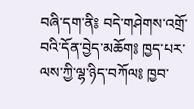བཞི་དག་ནི༔ བདེ་གཤེགས་འགྲོ་བའི་དོན་བྱེད་མཆོག༔ ཁྱད་པར་ལས་ཀྱི་ལྷ་ཉིད་བཀོལ༔ ཁྱབ་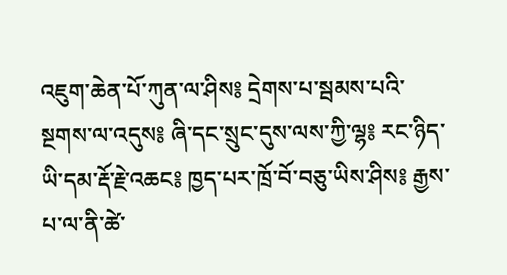འཇུག་ཆེན་པོ་ཀུན་ལ་ཤིས༔ དྲེགས་པ་སྦམས་པའི་སྔགས་ལ་འདུས༔ ཞི་དང་སྲུང་དུས་ལས་ཀྱི་ལྷ༔ རང་ཉིད་ཡི་དམ་རྡོ་རྗེ་འཆང༔ ཁྱད་པར་ཁྲོ་བོ་བཅུ་ཡིས་ཤིས༔ རྒྱས་པ་ལ་ནི་ཚེ་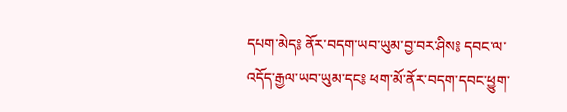དཔག་མེད༔ ནོར་བདག་ཡབ་ཡུམ་བྱ་བར་ཤིས༔ དབང་ལ་འདོད་རྒྱལ་ཡབ་ཡུམ་དང༔ ཕག་མོ་ནོར་བདག་དབང་ཕྱུག་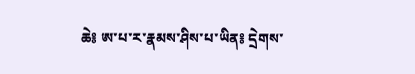ཆེ༔ ཨ་པ་ར་རྣམས་ཤིས་པ་ཡིན༔ དྲེགས་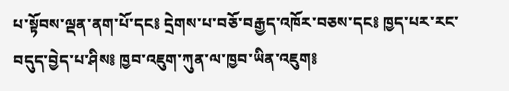པ་སྟོབས་ལྡན་ནག་པོ་དང༔ དྲེགས་པ་བཅོ་བརྒྱད་འཁོར་བཅས་དང༔ ཁྱད་པར་རང་བདུད་བྱེད་པ་ཤིས༔ ཁྱབ་འཇུག་ཀུན་ལ་ཁྱབ་ཡིན་འཇུག༔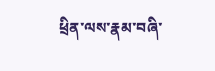ཕྲིན་ལས་རྣམ་བཞི་